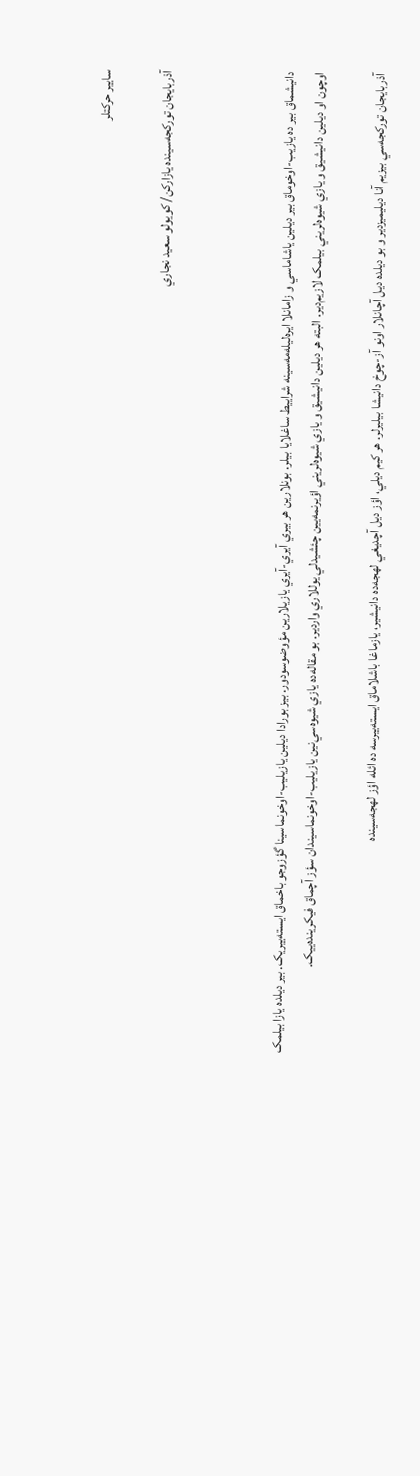سايير حركتلر

آذربايجان تورکجه‌سينده يازارکن/ کويولو سعيد نجاري



دانيشماق بير ده يازيب-اوخوماق بير ديلين ياشاماسي و زامانلا ايره‌ليله‌مه‌سينه شراييط ساغلايا بيلر. بونلارين هر بيري آيري-آيري يازيلارين مؤوضوسودور. بيز بورادا ديلين يازيليب-اوخونماسينا گؤزوجو باخماق ايسته‌ييريک. بير ديلده يازا بيلمک اوچون او ديلين دانيشيق و يازي شيوه‌لريني بيلمک لازيم‌دير. البته هر ديلين دانيشيق و يازي شيوه‌لريني اؤيرنمه‌يين چئشيدلي يوللاري واردير. بو مقاله‌ده يازي شيوه‌سي‌نين يازيليب-اوخونماسيندان سؤز آچماق فيکرينده‌ييک.

آذربايجان تورکجه‌سي بيزيم آنا ديليميزدير و بو ديلده ديل آچانلار اونو آز-چوخ دانيشا بيليرلر. هر کيم ديلي، اؤز ديل آچديغي لهجه‌ده دانيشير، يازماغا باشلاماق ايسته‌ييرسه ده ائله اؤز لهجه‌سينده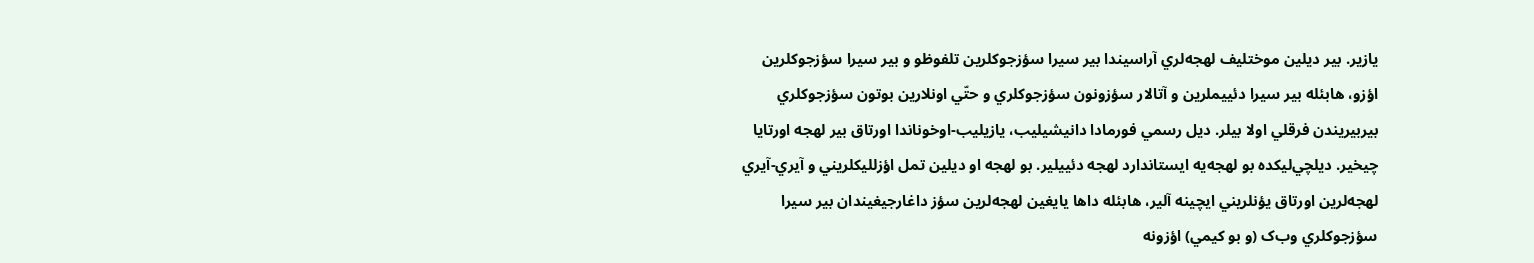يازير. بير ديلين موختليف لهجه‌لري آراسيندا بير سيرا سؤزجوکلرين تلفوظو و بير سيرا سؤزجوکلرين اؤزو، هابئله بير سيرا دئييملرين و آتالار سؤزونون سؤزجوکلري و حتّي اونلارين بوتون سؤزجوكلري بيربيريندن فرقلي اولا بيلر. ديل رسمي فورمادا دانيشيليب، يازيليب-اوخوناندا اورتاق بير لهجه اورتايا چيخير. ديلچي‌ليکده بو لهجه‌يه ايستاندارد لهجه دئييلير. بو لهجه او ديلين تمل اؤزلليکلريني و آيري-آيري لهجه‌لرين اورتاق يؤنلريني ايچينه آلير، هابئله داها يايغين لهجه‌لرين سؤز داغارجيغيندان بير سيرا سؤزجوکلري وب‌ک (و بو كيمي) اؤزونه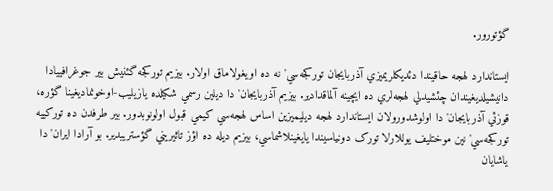گؤتورور.

ايستاندارد لهجه حاقيندا دئديکلريميزي آذربايجان تورکجه‌سي'نه ده اويغولاماق اولار. بيزيم تورکجه گئنيش بير جوغرافييادا دانيشيلديغيندان چئشيدلي لهجه‌لري ده ايچينه آلماقدادير. بيزيم آذربايجان'دا ديلين رسمي شکيلده يازيليب-اوخونماديغينا گؤره، قوزئي آذربايجان'دا اولوشدورولان ايستاندارد لهجه ديليميزين اساس لهجه‌سي کيمي قبول اولونوبدور. بير طرفدن ده تورکييه تورکجه‌سي'نين موختليف يوللارلا تورک دونياسيندا يايغينلاشماسي، بيزيم ديله ده اؤز تاثيريني گؤستريبدير. بو آرادا ايران'دا ياشايان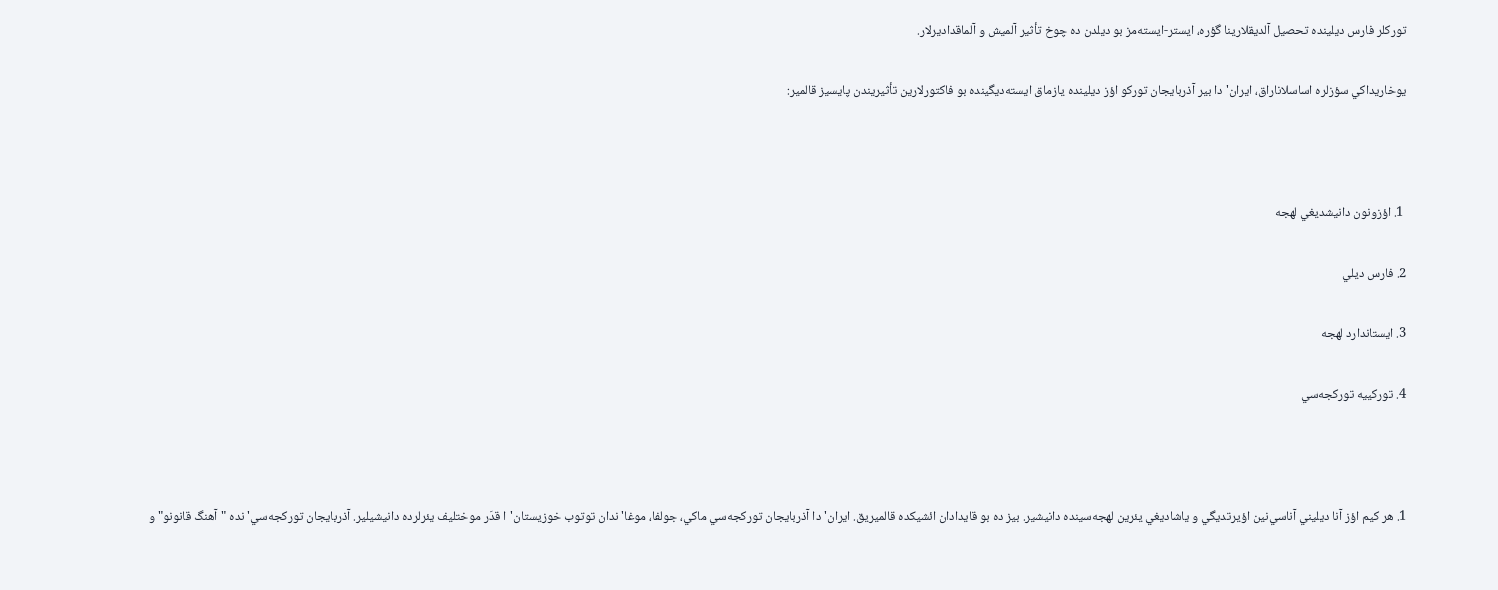تورکلر فارس ديلينده تحصيل آلديقلارينا گؤره، ايستر-ايسته‌مز بو ديلدن ده چوخ تأثير آلميش و آلماقداديرلار.

يوخاريداکي سؤزلره اساسلاناراق، ايران'دا بير آذربايجان تورکو اؤز ديلينده يازماق ايسته‌ديگينده بو فاکتورلارين تأثيريندن پايسيز قالمير:



 1. اؤزونون دانيشديغي لهجه

2. فارس ديلي

3. ايستاندارد لهجه

4. تورکييه تورکجه‌سي



1. هر کيم اؤز آنا ديليني آناسي‌نين اؤيرتديگي و ياشاديغي يئرين لهجه‌سينده دانيشير. بيز ده بو قايدادان ائشيکده قالميريق. ايران'دا آذربايجان تورکجه‌سي ماکي، جولفا، موغا'ندان توتوب خوزيستان'ا قدَر موختليف يئرلرده دانيشيلير. آذربايجان تورکجه‌سي'نده "آهنگ قانونو" و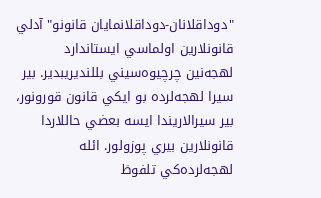"دوداقلانان-دوداقلانمايان قانونو" آدلي قانونلارين اولماسي ايستاندارد لهجه‌نين چرچيوه‌سيني بللنديريبدير. بير سيرا لهجه‌لرده بو ايکي قانون قورونور، بير سيرالاريندا ايسه بعضي حاللاردا قانونلارين بيري پوزولور. ائله لهجه‌لرده‌کي تلفوظ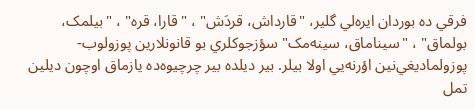فرقي ده بوردان ايره‌لي گلير، "قارداش، قردَش" ، "قارا، قره" ، "بيلمک، بولماق" ، "سيناماق، سينه‌مک" سؤزجوکلري بو قانونلارين پوزولوب-پوزولماديغي‌نين اؤرنه‌يي اولا بيلر. بير ديلده بير چرچيوه‌ده يازماق اوچون ديلين تمل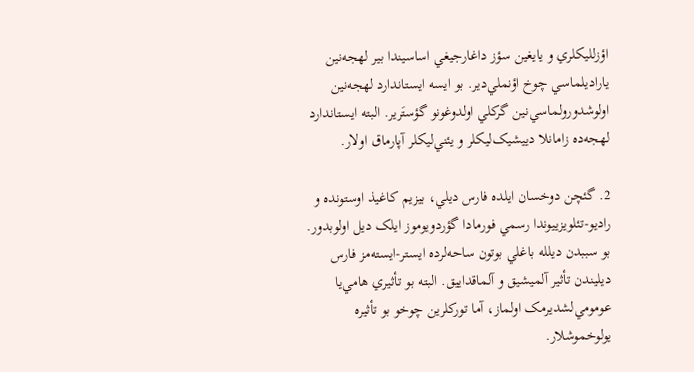اؤزلليکلري و يايغين سؤز داغارجيغي اساسيندا بير لهجه‌نين ياراديلماسي چوخ اؤنملي‌دير. بو ايسه ايستاندارد لهجه‌نين اولوشدورولماسي‌نين گرکلي اولدوغونو گؤستَرير. البته ايستاندارد لهجه‌ده زامانلا دييشيک‌ليکلر و يئني‌ليکلر آپارماق اولار.

2. گئچن دوخسان ايلده فارس ديلي، بيزيم کاغيذ اوستونده و راديو-تئلويزييوندا رسمي فورمادا گؤردويوموز ايلک ديل اولوبدور. بو سببدن ديلله باغلي بوتون ساحه‌لرده ايستر-ايسته‌مز فارس ديليندن تأثير آلميشيق و آلماقداييق. البته بو تأثيري هامي‌يا عومومي‌لشديرمک اولماز، آما تورکلرين چوخو بو تأثيره يولوخموشلار.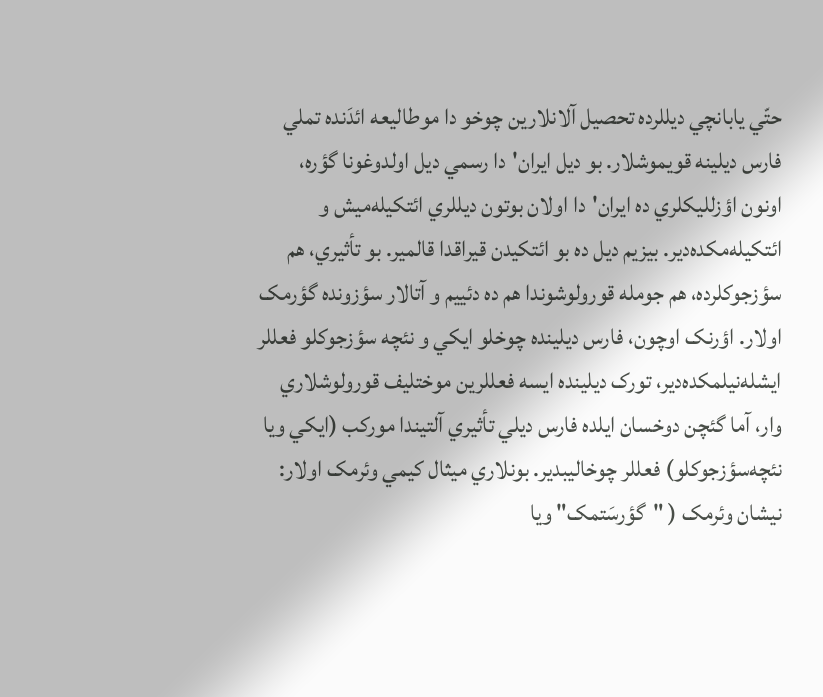حتّي يابانچي ديللرده تحصيل آلانلارين چوخو دا موطاليعه ائدَنده تملي فارس ديلينه قويموشلار. بو ديل ايران'دا رسمي ديل اولدوغونا گؤره، اونون اؤزلليکلري ده ايران'دا اولان بوتون ديللري ائتکيله‌ميش و ائتکيله‌مکده‌دير. بيزيم ديل ده بو ائتکيدن قيراقدا قالمير. بو تأثيري، هم سؤزجوکلرده، هم جومله قورولوشوندا هم ده دئييم و آتالار سؤزونده گؤرمک اولار. اؤرنک اوچون، فارس ديلينده چوخلو ايکي و نئچه سؤزجوکلو فعللر ايشله‌نيلمکده‌دير، تورک ديلينده ايسه فعللرين موختليف قورولوشلاري وار، آما گئچن دوخسان ايلده فارس ديلي تأثيري آلتيندا مورکب (ايکي ويا نئچه‌سؤزجوکلو) فعللر چوخاليبدير. بونلاري ميثال کيمي وئرمک اولار: نيشان وئرمک ( "گؤرسَتمک" ويا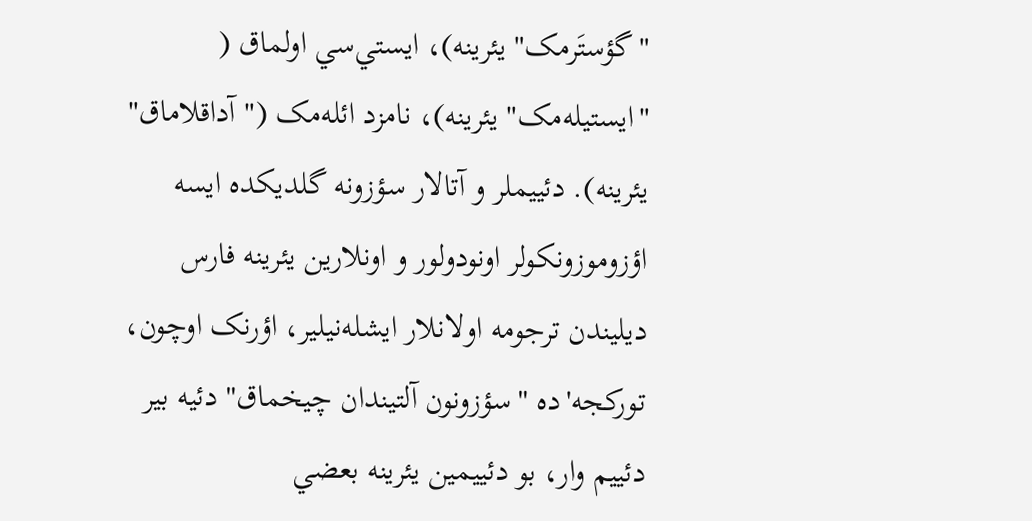"گؤستَرمک" يئرينه)، ايستي‌سي اولماق ( "ايستيله‌مک" يئرينه)، نامزد ائله‌مک ("آداقلاماق" يئرينه). دئييملر و آتالار سؤزونه گلديکده ايسه اؤزوموزونکولر اونودولور و اونلارين يئرينه فارس ديليندن ترجومه اولانلار ايشله‌نيلير، اؤرنک اوچون، تورکجه'ده "سؤزونون آلتيندان چيخماق" دئيه بير دئييم وار، بو دئييمين يئرينه بعضي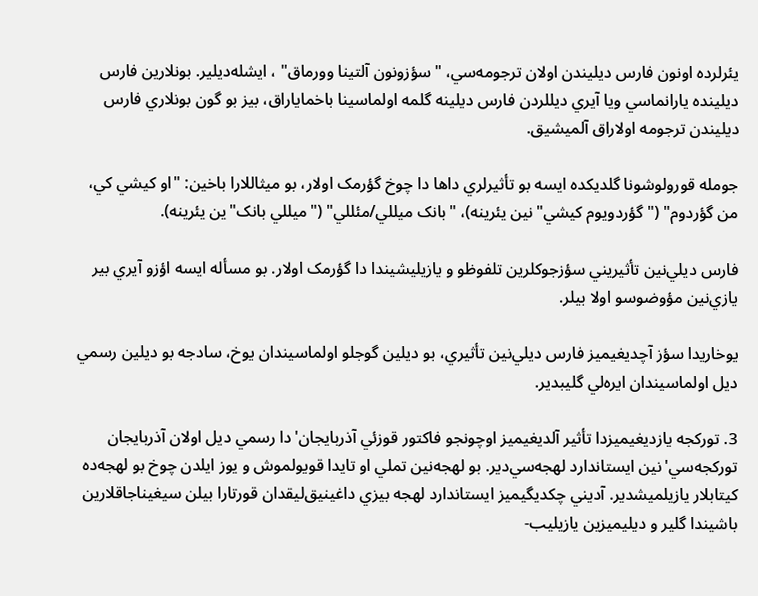يئرلرده اونون فارس ديليندن اولان ترجومه‌سي، "سؤزونون آلتينا وورماق" ، ايشله‌ديلير. بونلارين فارس ديلينده يارانماسي ويا آيري ديللردن فارس ديلينه گلمه اولماسينا باخماياراق، بيز بو گون بونلاري فارس ديليندن ترجومه اولاراق آلميشيق.

جومله قورولوشونا گلديکده ايسه بو تأثيرلري داها دا چوخ گؤرمک اولار، بو ميثاللارا باخين: "او کيشي کي، من گؤردوم" ("گؤردويوم کيشي"نين يئرينه)، "بانک ميللي/مئللي" ("ميللي بانک"ين يئرينه).

فارس ديلي‌نين تأثيريني سؤزجوکلرين تلفوظو و يازيليشيندا دا گؤرمک اولار. بو مسأله ايسه اؤزو آيري بير يازي‌نين مؤوضوسو اولا بيلر.

يوخاريدا سؤز آچديغيميز فارس ديلي‌نين تأثيري، بو ديلين گوجلو اولماسيندان يوخ، سادجه بو ديلين رسمي ديل اولماسيندان ايره‌لي گليبدير.

3. تورکجه يازديغيميزدا تأثير آلديغيميز اوچونجو فاکتور قوزئي آذربايجان'دا رسمي ديل اولان آذربايجان تورکجه‌سي'نين ايستاندارد لهجه‌سي‌دير. بو لهجه‌نين تملي او تايدا قويولموش و يوز ايلدن چوخ بو لهجه‌ده کيتابلار يازيلميشدير. آديني چکديگيميز ايستاندارد لهجه بيزي داغينيق‌ليقدان قورتارا بيلن سيغيناجاقلارين باشيندا گلير و ديليميزين يازيليب-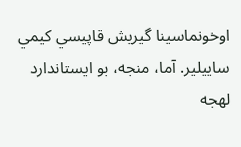اوخونماسينا گيريش قاپيسي کيمي ساييلير. آما، منجه، بو ايستاندارد لهجه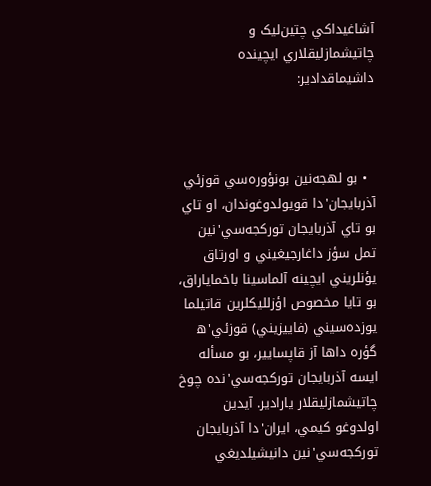آشاغيداکي چتين‌ليک و چاتيشمازليقلاري ايچينده داشيماقدادير:



  • بو لهجه‌نين بونؤوره‌سي قوزئي آذربايجان'دا قويولدوغوندان، او تاي بو تاي آذربايجان تورکجه‌سي'نين تمل سؤز داغارجيغيني و اورتاق يؤنلريني ايچينه آلماسينا باخماياراق، بو تايا مخصوص اؤزلليکلرين قاتيلما يوزده‌سيني (فاييزيني) قوزئي'ه گؤره داها آز قاپسايير، بو مسأله ايسه آذربايجان تورکجه‌سي'نده چوخ چاتيشمازليقلار يارادير. آيدين اولدوغو کيمي، ايران'دا آذربايجان تورکجه‌سي'نين دانيشيلديغي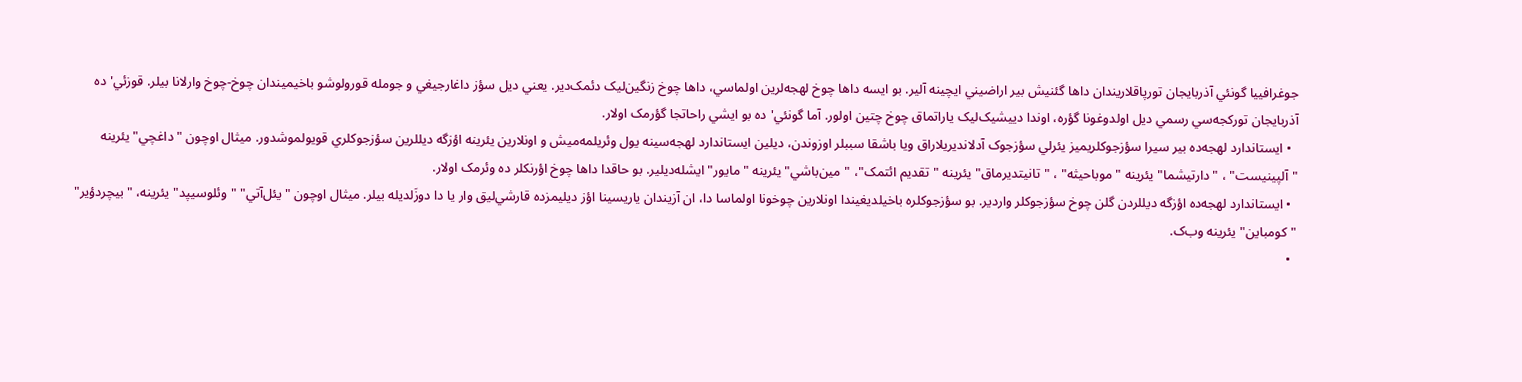جوغرافييا گونئي آذربايجان تورپاقلاريندان داها گئنيش بير اراضيني ايچينه آلير. بو ايسه داها چوخ لهجه‌لرين اولماسي، داها چوخ زنگين‌ليک دئمک‌دير. يعني ديل سؤز داغارجيغي و جومله قورولوشو باخيميندان چوخ-چوخ وارلانا بيلر. قوزئي'ده آذربايجان تورکجه‌سي رسمي ديل اولدوغونا گؤره، اوندا دييشيک‌ليک ياراتماق چوخ چتين اولور. آما گونئي'ده بو ايشي راحاتجا گؤرمک اولار.
  • ايستاندارد لهجه‌ده بير سيرا سؤزجوکلريميز يئرلي سؤزجوک آدلانديريلاراق ويا باشقا سببلر اوزوندن، ديلين ايستاندارد لهجه‌سينه يول وئريلمه‌ميش و اونلارين يئرينه اؤزگه ديللرين سؤزجوکلري قويولموشدور. ميثال اوچون "داغچي" يئرينه "آلپينيست" ، "دارتيشما" يئرينه "موباحيثه" ، "تانيتديرماق" يئرينه "تقديم ائتمک"، "مين‌باشي" يئرينه "مايور" ايشله‌ديلير. بو حاقدا داها چوخ اؤرنکلر ده وئرمک اولار.
  • ايستاندارد لهجه‌ده اؤزگه ديللردن گلن چوخ سؤزجوکلر واردير. بو سؤزجوکلره باخيلديغيندا اونلارين چوخونا اولماسا دا، ان آزيندان ياريسينا اؤز ديليمزده قارشي‌ليق وار يا دا دوزَلديله بيلر. ميثال اوچون "يئل‌آتي" "وئلوسيپد" يئرينه، "بيچردؤير" "کومباين" يئرينه وب‌ک.
  •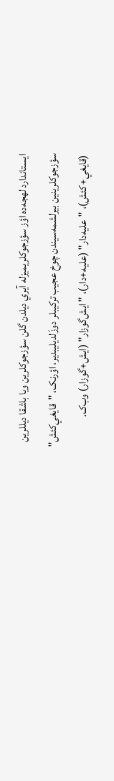ايستاندارد لهجه‌ده اؤز سؤزجوکلريميزله آيري ديلدن گلن سؤزجوکلرين ويا باشقا ديللرين سؤزجوکلرينين بيرلشمه‌سيندن چوخ عجيب ترکيبلر دوزَلديليبدير، اؤرنک، "قايغي‌کئش" (قايغي+کئش)، "عليه‌دار" (عليه+دار)، " ايش‌گوزار" (ايش+گوزار) وب‌ک.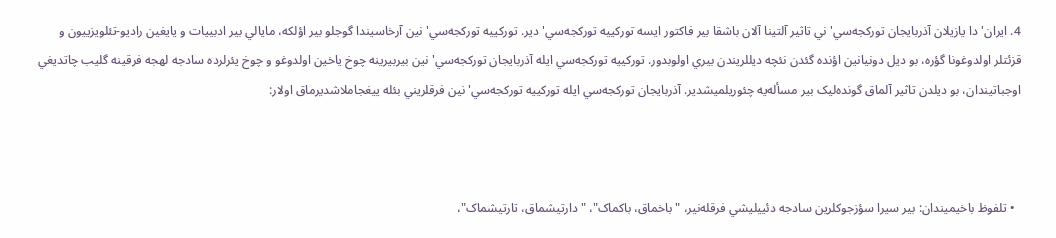4. ايران'دا يازيلان آذربايجان تورکجه‌سي'ني تاثير آلتينا آلان باشقا بير فاکتور ايسه تورکييه تورکجه‌سي'دير. تورکييه تورکجه‌سي'نين آرخاسيندا گوجلو بير اؤلکه، مايالي بير ادبييات و يايغين راديو-تئلويزييون و قزئتلر اولدوغونا گؤره، بو ديل دونيانين اؤنده گئدن نئچه ديللريندن بيري اولوبدور. تورکييه تورکجه‌سي ايله آذربايجان تورکجه‌سي'نين بيربيرينه چوخ ياخين اولدوغو و چوخ يئرلرده سادجه لهجه فرقينه گليب چاتديغي اوجباتيندان، بو ديلدن تاثير آلماق گونده‌ليک بير مسأله‌يه چئوريلميشدير. آذربايجان تورکجه‌سي ايله تورکييه تورکجه‌سي'نين فرقلريني بئله ييغجاملاشديرماق اولار:



  • تلفوظ باخيميندان: بير سيرا سؤزجوکلرين سادجه دئييليشي فرقله‌نير، "باخماق، باکماک"، "دارتيشماق، تارتيشماک"،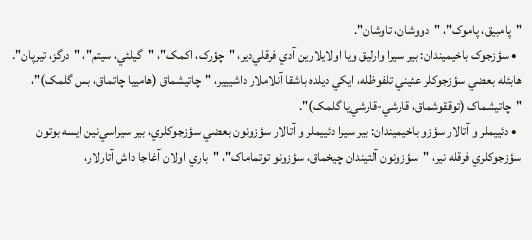"پامبيق، پاموک"، "دووشان، تاوشان".
  • سؤزجوک باخيميندان: بير سيرا وارليق ويا اولايلارين آدي فرقلي‌دير، "چؤرک، اکمک"، "گيلئي، سيتم"، "درگز، تيرپان". هابئله بعضي سؤزجوکلر عئيني تلفوظله، ايکي ديلده باشقا آنلاملار داشييير، "چاتيشماق (هامييا چاتماق، بس گلمک)"، "چاتيشماک (توققوشماق، قارشي-قارشي‌يا گلمک)".
  • دئييملر و آتالار سؤزو باخيميندان: بير سيرا دئييملر و آتالار سؤزونون بعضي سؤزجوکلري، بير سيراسي‌نين ايسه بوتون سؤزجوکلري فرقله نير، "سؤزونون آلتيندان چيخماق، سؤزونو توتماماک"، "باري اولان آغاجا داش آتارلار،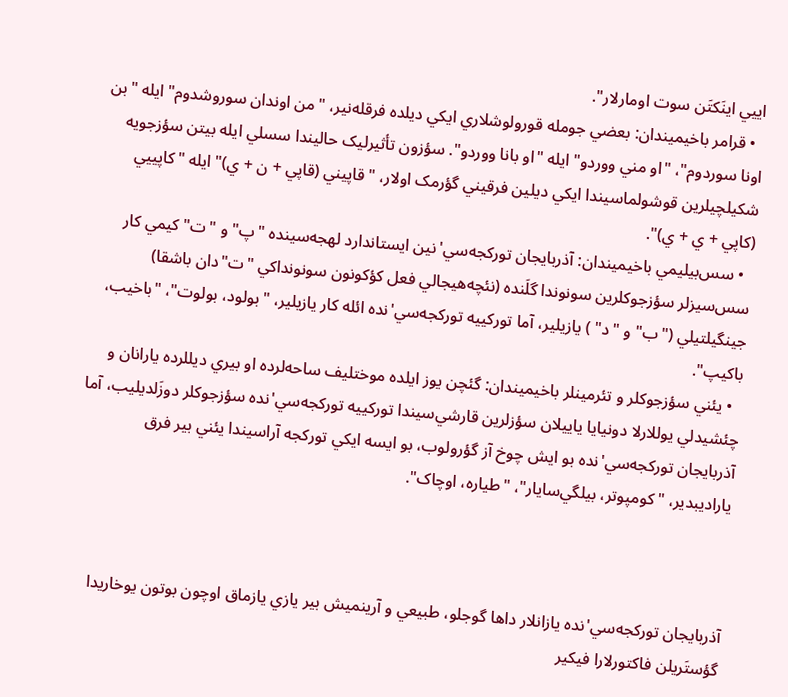اييي اينَکتَن سوت اومارلار".
  • قرامر باخيميندان: بعضي جومله قورولوشلاري ايکي ديلده فرقله‌نير، "من اوندان سوروشدوم" ايله "بن اونا سوردوم"، "او مني ووردو" ايله "او بانا ووردو". سؤزون تأثيرليک حاليندا سسلي ايله بيتن سؤزجويه شکيلچيلرين قوشولماسيندا ايکي ديلين فرقيني گؤرمک اولار، "قاپيني (قاپي + ن + ي)" ايله "کاپييي (کاپي + ي + ي)".
  • سس‌بيليمي باخيميندان: آذربايجان تورکجه‌سي'نين ايستاندارد لهجه‌سينده "پ" و "ت" کيمي کار سس‌سيزلر سؤزجوکلرين سونوندا گلَنده (نئچه‌هيجالي فعل کؤکونون سونونداکي "ت"دان باشقا) جينگيلتيلي ("ب" و "د" ) يازيلير، آما تورکييه تورکجه‌سي'نده ائله کار يازيلير، "بولود، بولوت"، "باخيب، باکيپ".
  • يئني سؤزجوکلر و تئرمينلر باخيميندان: گئچن يوز ايلده موختليف ساحه‌لرده او بيري ديللرده يارانان و چئشيدلي يوللارلا دونيايا ياييلان سؤزلرين قارشي‌سيندا تورکييه تورکجه‌سي'نده سؤزجوکلر دوزَلديليب، آما آذربايجان تورکجه‌سي'نده بو ايش چوخ آز گؤرولوب، بو ايسه ايکي تورکجه آراسيندا يئني بير فرق ياراديبدير، "کومپوتر، بيلگي‌سايار"، "طياره، اوچاک".



آذربايجان تورکجه‌سي'نده يازانلار داها گوجلو، طبيعي و آرينميش بير يازي يازماق اوچون بوتون يوخاريدا گؤستَريلن فاکتورلارا فيکير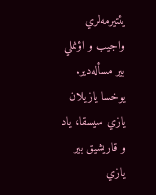يئتيرمه‌لري واجيب و اؤنملي بير مسأله‌دير. يوخسا يازيلان يازي سيسقا، ياد و قاريشيق بير يازي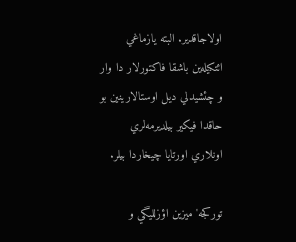اولاجاقدير. البته يازماغي ائتکيله‌ين باشقا فاکتورلار دا وار و چئشيدلي ديل اوستالارينين بو حاقدا فيکير بيلديرمه‌لري اونلاري اورتايا چيخاردا بيلر.

تورکجه'ميزين اؤزلليگي و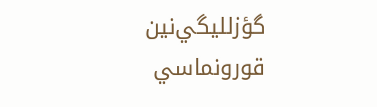گؤزلليگي‌نين قورونماسي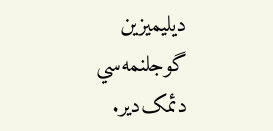ديليميزين گوجلنمه‌سي دئمک‌دير.